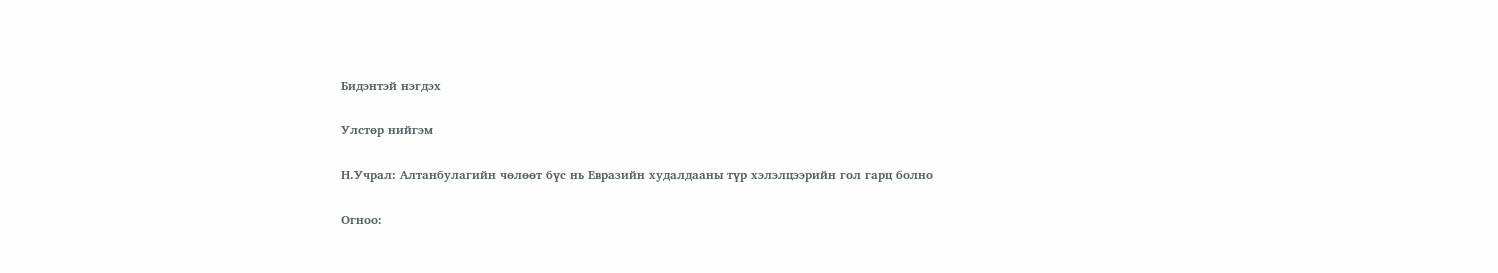Бидэнтэй нэгдэх

Улстөр нийгэм

Н.Учрал: Алтанбулагийн чөлөөт бүс нь Евразийн худалдааны түр хэлэлцээрийн гол гарц болно

Огноо: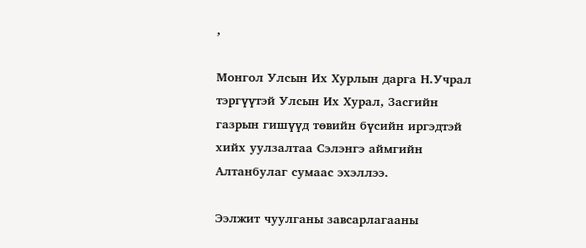,

Монгол Улсын Их Хурлын дарга Н.Учрал тэргүүтэй Улсын Их Хурал, Засгийн газрын гишүүд төвийн бүсийн иргэдтэй хийх уулзалтаа Сэлэнгэ аймгийн Алтанбулаг сумаас эхэллээ.

Ээлжит чуулганы завсарлагааны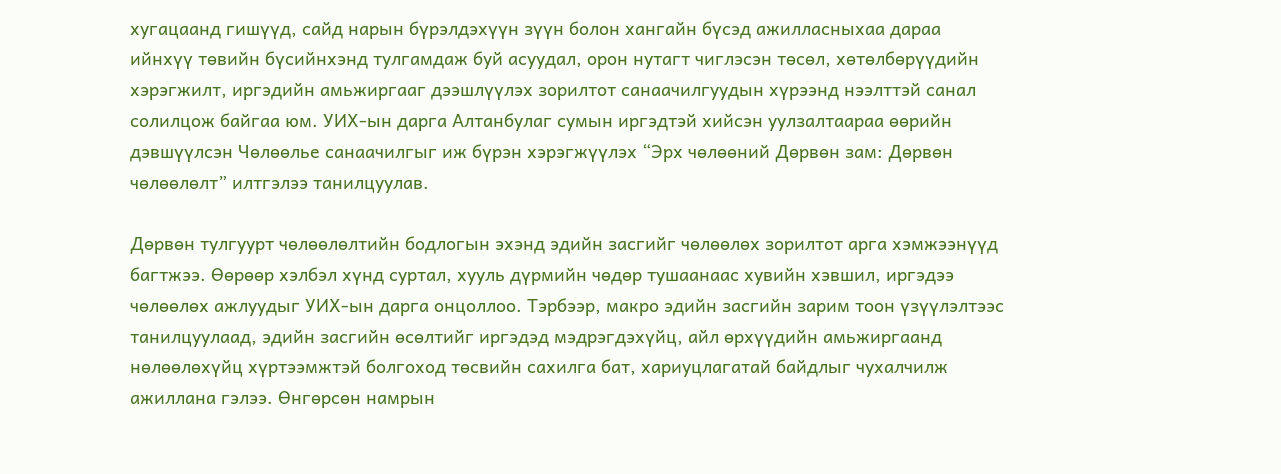хугацаанд гишүүд, сайд нарын бүрэлдэхүүн зүүн болон хангайн бүсэд ажилласныхаа дараа ийнхүү төвийн бүсийнхэнд тулгамдаж буй асуудал, орон нутагт чиглэсэн төсөл, хөтөлбөрүүдийн хэрэгжилт, иргэдийн амьжиргааг дээшлүүлэх зорилтот санаачилгуудын хүрээнд нээлттэй санал солилцож байгаа юм. УИХ-ын дарга Алтанбулаг сумын иргэдтэй хийсэн уулзалтаараа өөрийн дэвшүүлсэн Чөлөөлье санаачилгыг иж бүрэн хэрэгжүүлэх “Эрх чөлөөний Дөрвөн зам: Дөрвөн чөлөөлөлт” илтгэлээ танилцуулав.

Дөрвөн тулгуурт чөлөөлөлтийн бодлогын эхэнд эдийн засгийг чөлөөлөх зорилтот арга хэмжээнүүд багтжээ. Өөрөөр хэлбэл хүнд суртал, хууль дүрмийн чөдөр тушаанаас хувийн хэвшил, иргэдээ чөлөөлөх ажлуудыг УИХ-ын дарга онцоллоо. Тэрбээр, макро эдийн засгийн зарим тоон үзүүлэлтээс танилцуулаад, эдийн засгийн өсөлтийг иргэдэд мэдрэгдэхүйц, айл өрхүүдийн амьжиргаанд нөлөөлөхүйц хүртээмжтэй болгоход төсвийн сахилга бат, хариуцлагатай байдлыг чухалчилж ажиллана гэлээ. Өнгөрсөн намрын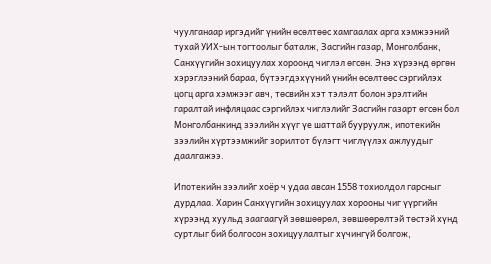чуулганаар иргэдийг үнийн өсөлтөөс хамгаалах арга хэмжээний тухай УИХ-ын тогтоолыг баталж, Засгийн газар, Монголбанк, Санхүүгийн зохицуулах хороонд чиглэл өгсөн. Энэ хүрээнд өргөн хэрэглээний бараа, бүтээгдэхүүний үнийн өсөлтөөс сэргийлэх цогц арга хэмжээг авч, төсвийн хэт тэлэлт болон эрэлтийн гаралтай инфляцаас сэргийлэх чиглэлийг Засгийн газарт өгсөн бол Монголбанкинд зээлийн хүүг үе шаттай бууруулж, ипотекийн зээлийн хүртээмжийг зорилтот бүлэгт чиглүүлэх ажлуудыг даалгажээ.

Ипотекийн зээлийг хоёр ч удаа авсан 1558 тохиолдол гарсныг дурдлаа. Харин Санхүүгийн зохицуулах хорооны чиг үүргийн хүрээнд хуульд заагаагүй зөвшөөрөл, зөвшөөрөлтэй төстэй хүнд суртлыг бий болгосон зохицуулалтыг хүчингүй болгож,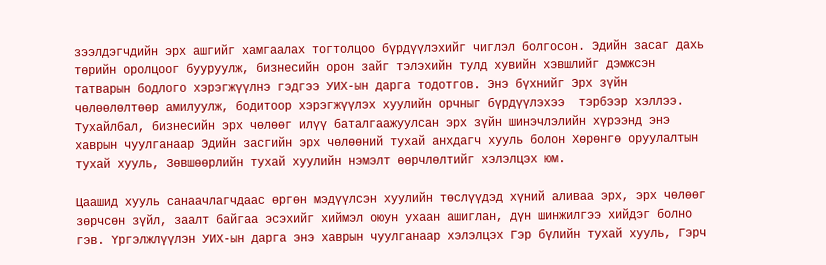зээлдэгчдийн эрх ашгийг хамгаалах тогтолцоо бүрдүүлэхийг чиглэл болгосон. Эдийн засаг дахь төрийн оролцоог бууруулж, бизнесийн орон зайг тэлэхийн тулд хувийн хэвшлийг дэмжсэн татварын бодлого хэрэгжүүлнэ гэдгээ УИХ-ын дарга тодотгов. Энэ бүхнийг Эрх зүйн чөлөөлөлтөөр амилуулж, бодитоор хэрэгжүүлэх хуулийн орчныг бүрдүүлэхээ  тэрбээр хэллээ. Тухайлбал, бизнесийн эрх чөлөөг илүү баталгаажуулсан эрх зүйн шинэчлэлийн хүрээнд энэ хаврын чуулганаар Эдийн засгийн эрх чөлөөний тухай анхдагч хууль болон Хөрөнгө оруулалтын тухай хууль, Зөвшөөрлийн тухай хуулийн нэмэлт өөрчлөлтийг хэлэлцэх юм.

Цаашид хууль санаачлагчдаас өргөн мэдүүлсэн хуулийн төслүүдэд хүний аливаа эрх, эрх чөлөөг зөрчсөн зүйл, заалт байгаа эсэхийг хиймэл оюун ухаан ашиглан, дүн шинжилгээ хийдэг болно гэв. Үргэлжлүүлэн УИХ-ын дарга энэ хаврын чуулганаар хэлэлцэх Гэр бүлийн тухай хууль, Гэрч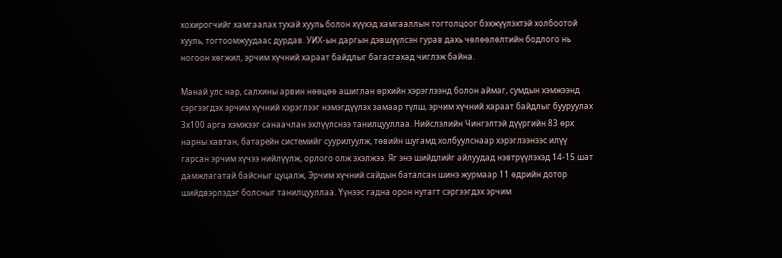хохирогчийг хамгаалах тухай хууль болон хүүхэд хамгааллын тогтолцоог бэхжүүлэхтэй холбоотой хууль, тогтоомжуудаас дурдав. УИХ-ын даргын дэвшүүлсэн гурав дахь чөлөөлөлтийн бодлого нь ногоон хөгжил, эрчим хүчний хараат байдлыг багасгахад чиглэж байна.

Манай улс нар, салхины арвин нөөцөө ашиглан өрхийн хэрэглээнд болон аймаг, сумдын хэмжээнд сэргээгдэх эрчим хүчний хэрэглээг нэмэгдүүлэх замаар түлш, эрчим хүчний хараат байдлыг бууруулах 3х100 арга хэмжээг санаачлан эхлүүлснээ танилцууллаа. Нийслэлийн Чингэлтэй дүүргийн 83 өрх нарны хавтан, батарейн системийг суурилуулж, төвийн шугамд холбуулснаар хэрэглээнээс илүү гарсан эрчим хүчээ нийлүүлж, орлого олж эхэлжээ. Яг энэ шийдлийг айлуудад нэвтрүүлэхэд 14-15 шат дамжлагатай байсныг цуцалж, Эрчим хүчний сайдын баталсан шинэ журмаар 11 өдрийн дотор шийдвэрлэдэг болсныг танилцууллаа. Үүнээс гадна орон нутагт сэргээгдэх эрчим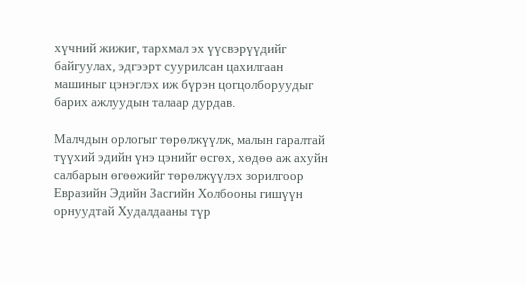хүчний жижиг, тархмал эх үүсвэрүүдийг байгуулах, эдгээрт суурилсан цахилгаан машиныг цэнэглэх иж бүрэн цогцолборуудыг барих ажлуудын талаар дурдав.

Малчдын орлогыг төрөлжүүлж, малын гаралтай түүхий эдийн үнэ цэнийг өсгөх, хөдөө аж ахуйн салбарын өгөөжийг төрөлжүүлэх зорилгоор Евразийн Эдийн Засгийн Холбооны гишүүн орнуудтай Худалдааны түр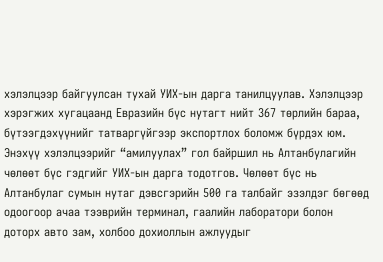хэлэлцээр байгуулсан тухай УИХ-ын дарга танилцуулав. Хэлэлцээр хэрэгжих хугацаанд Евразийн бүс нутагт нийт 367 төрлийн бараа, бүтээгдэхүүнийг татваргүйгээр экспортлох боломж бүрдэх юм. Энэхүү хэлэлцээрийг “амилуулах” гол байршил нь Алтанбулагийн чөлөөт бүс гэдгийг УИХ-ын дарга тодотгов. Чөлөөт бүс нь Алтанбулаг сумын нутаг дэвсгэрийн 500 га талбайг эзэлдэг бөгөөд  одоогоор ачаа тээврийн терминал, гаалийн лаборатори болон доторх авто зам, холбоо дохиоллын ажлуудыг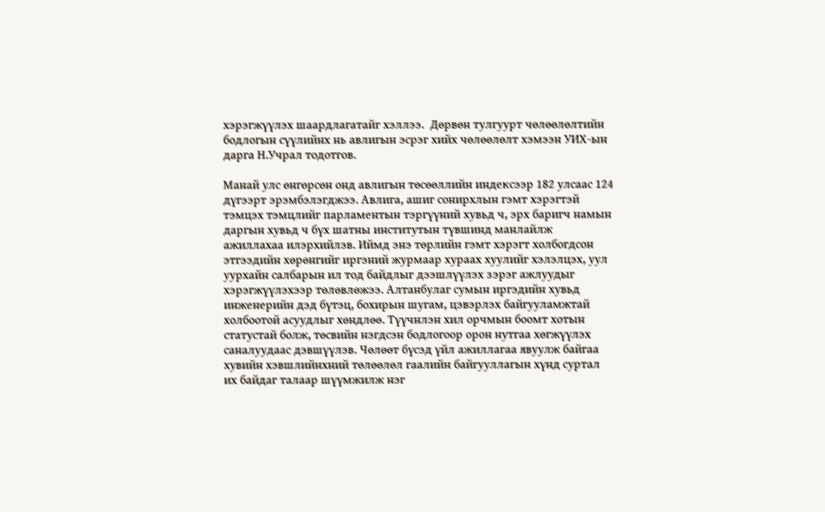хэрэгжүүлэх шаардлагатайг хэллээ.  Дөрвөн тулгуурт чөлөөлөлтийн бодлогын сүүлийнх нь авлигын эсрэг хийх чөлөөлөлт хэмээн УИХ-ын дарга Н.Учрал тодотгов.

Манай улс өнгөрсөн онд авлигын төсөөллийн индексээр 182 улсаас 124 дүгээрт эрэмбэлэгджээ. Авлига, ашиг сонирхлын гэмт хэрэгтэй тэмцэх тэмцлийг парламентын тэргүүний хувьд ч, эрх баригч намын даргын хувьд ч бүх шатны институтын түвшинд манлайлж ажиллахаа илэрхийлэв. Иймд энэ төрлийн гэмт хэрэгт холбогдсон этгээдийн хөрөнгийг иргэний журмаар хураах хуулийг хэлэлцэх, уул уурхайн салбарын ил тод байдлыг дээшлүүлэх зэрэг ажлуудыг хэрэгжүүлэхээр төлөвлөжээ. Алтанбулаг сумын иргэдийн хувьд инженерийн дэд бүтэц, бохирын шугам, цэвэрлэх байгууламжтай холбоотой асуудлыг хөндлөө. Түүчнлэн хил орчмын боомт хотын статустай болж, төсвийн нэгдсэн бодлогоор орон нутгаа хөгжүүлэх саналуудаас дэвшүүлэв. Чөлөөт бүсэд үйл ажиллагаа явуулж байгаа хувийн хэвшлийнхний төлөөлөл гаалийн байгууллагын хүнд суртал их байдаг талаар шүүмжилж нэг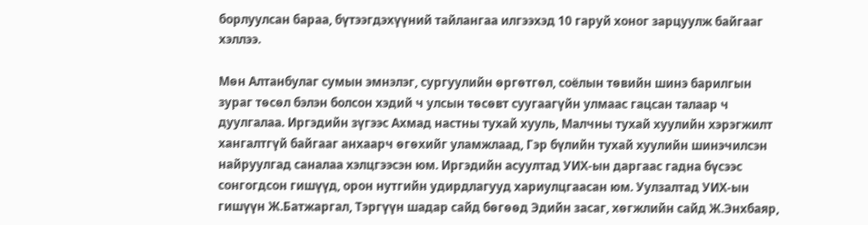борлуулсан бараа, бүтээгдэхүүний тайлангаа илгээхэд 10 гаруй хоног зарцуулж байгааг хэллээ.

Мөн Алтанбулаг сумын эмнэлэг, сургуулийн өргөтгөл, соёлын төвийн шинэ барилгын зураг төсөл бэлэн болсон хэдий ч улсын төсөвт суугаагүйн улмаас гацсан талаар ч  дуулгалаа. Иргэдийн зүгээс Ахмад настны тухай хууль, Малчны тухай хуулийн хэрэгжилт хангалтгүй байгааг анхаарч өгөхийг уламжлаад, Гэр бүлийн тухай хуулийн шинэчилсэн найруулгад саналаа хэлцгээсэн юм. Иргэдийн асуултад УИХ-ын даргаас гадна бүсээс сонгогдсон гишүүд, орон нутгийн удирдлагууд хариулцгаасан юм. Уулзалтад УИХ-ын гишүүн Ж.Батжаргал, Тэргүүн шадар сайд бөгөөд Эдийн засаг, хөгжлийн сайд Ж.Энхбаяр,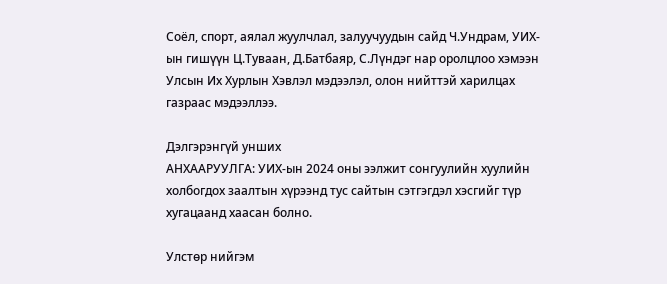Соёл, спорт, аялал жуулчлал, залуучуудын сайд Ч.Ундрам, УИХ-ын гишүүн Ц.Туваан, Д.Батбаяр, С.Лүндэг нар оролцлоо хэмээн Улсын Их Хурлын Хэвлэл мэдээлэл, олон нийттэй харилцах газраас мэдээллээ.

Дэлгэрэнгүй унших
АНХААРУУЛГА: УИХ-ын 2024 оны ээлжит сонгуулийн хуулийн холбогдох заалтын хүрээнд тус сайтын сэтгэгдэл хэсгийг түр хугацаанд хаасан болно.

Улстөр нийгэм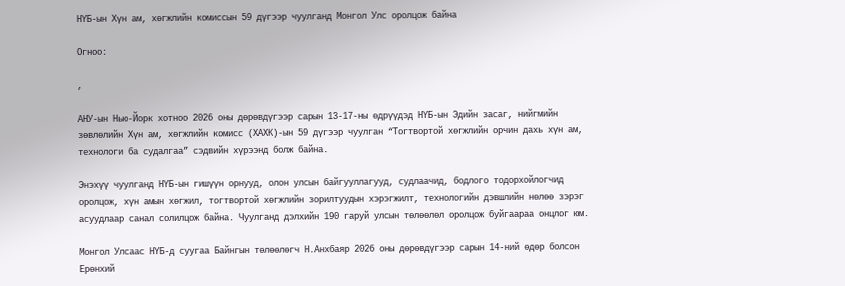НҮБ-ын Хүн ам, хөгжлийн комиссын 59 дүгээр чуулганд Монгол Улс оролцож байна

Огноо:

,

АНУ-ын Нью-Йорк хотноо 2026 оны дөрөвдүгээр сарын 13-17-ны өдрүүдэд НҮБ-ын Эдийн засаг, нийгмийн зөвлөлийн Хүн ам, хөгжлийн комисс (ХАХК)-ын 59 дүгээр чуулган “Тогтвортой хөгжлийн орчин дахь хүн ам, технологи ба судалгаа” сэдвийн хүрээнд болж байна.

Энэхүү чуулганд НҮБ-ын гишүүн орнууд, олон улсын байгууллагууд, судлаачид, бодлого тодорхойлогчид оролцож, хүн амын хөгжил, тогтвортой хөгжлийн зорилтуудын хэрэгжилт, технологийн дэвшлийн нөлөө зэрэг асуудлаар санал солилцож байна. Чуулганд дэлхийн 190 гаруй улсын төлөөлөл оролцож буйгаараа онцлог юм.

Монгол Улсаас НҮБ-д суугаа Байнгын төлөөлөгч Н.Анхбаяр 2026 оны дөрөвдүгээр сарын 14-ний өдөр болсон Ерөнхий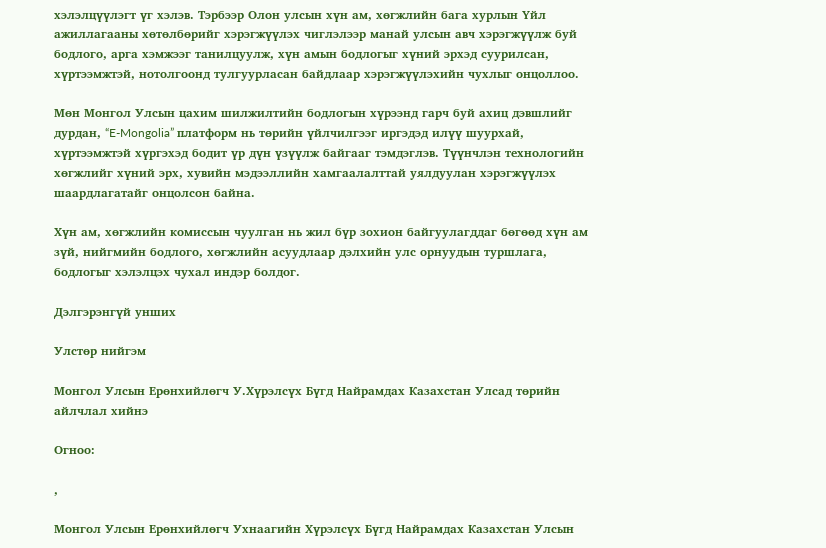хэлэлцүүлэгт үг хэлэв. Тэрбээр Олон улсын хүн ам, хөгжлийн бага хурлын Үйл ажиллагааны хөтөлбөрийг хэрэгжүүлэх чиглэлээр манай улсын авч хэрэгжүүлж буй бодлого, арга хэмжээг танилцуулж, хүн амын бодлогыг хүний эрхэд суурилсан, хүртээмжтэй, нотолгоонд тулгуурласан байдлаар хэрэгжүүлэхийн чухлыг онцоллоо.

Мөн Монгол Улсын цахим шилжилтийн бодлогын хүрээнд гарч буй ахиц дэвшлийг дурдан, “E-Mongolia” платформ нь төрийн үйлчилгээг иргэдэд илүү шуурхай, хүртээмжтэй хүргэхэд бодит үр дүн үзүүлж байгааг тэмдэглэв. Түүнчлэн технологийн хөгжлийг хүний эрх, хувийн мэдээллийн хамгаалалттай уялдуулан хэрэгжүүлэх шаардлагатайг онцолсон байна.

Хүн ам, хөгжлийн комиссын чуулган нь жил бүр зохион байгуулагддаг бөгөөд хүн ам зүй, нийгмийн бодлого, хөгжлийн асуудлаар дэлхийн улс орнуудын туршлага, бодлогыг хэлэлцэх чухал индэр болдог.

Дэлгэрэнгүй унших

Улстөр нийгэм

Монгол Улсын Ерөнхийлөгч У.Хүрэлсүх Бүгд Найрамдах Казахстан Улсад төрийн айлчлал хийнэ

Огноо:

,

Монгол Улсын Ерөнхийлөгч Ухнаагийн Хүрэлсүх Бүгд Найрамдах Казахстан Улсын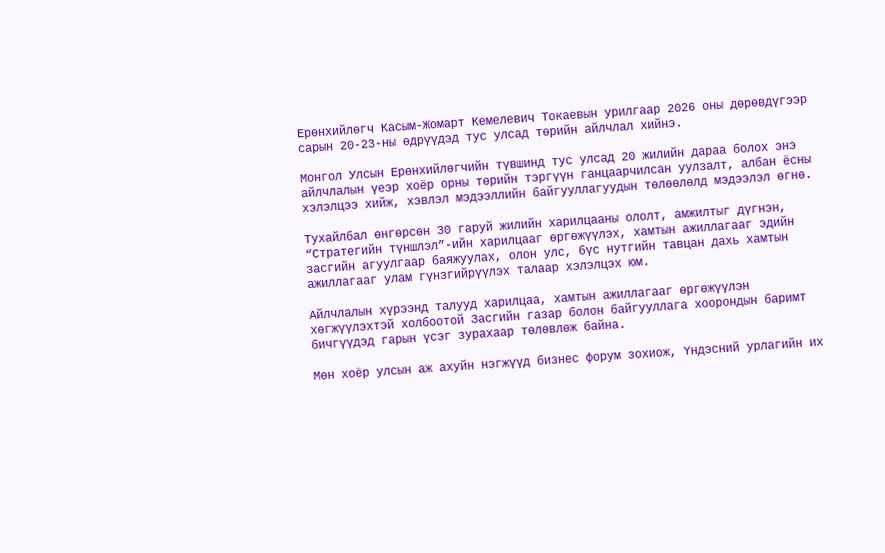Ерөнхийлөгч Касым-Жомарт Кемелевич Токаевын урилгаар 2026 оны дөрөвдүгээр сарын 20-23-ны өдрүүдэд тус улсад төрийн айлчлал хийнэ.

Монгол Улсын Ерөнхийлөгчийн түвшинд тус улсад 20 жилийн дараа болох энэ айлчлалын үеэр хоёр орны төрийн тэргүүн ганцаарчилсан уулзалт, албан ёсны хэлэлцээ хийж, хэвлэл мэдээллийн байгууллагуудын төлөөлөлд мэдээлэл өгнө.

Тухайлбал өнгөрсөн 30 гаруй жилийн харилцааны ололт, амжилтыг дүгнэн, “Стратегийн түншлэл”-ийн харилцааг өргөжүүлэх, хамтын ажиллагааг эдийн засгийн агуулгаар баяжуулах, олон улс, бүс нутгийн тавцан дахь хамтын ажиллагааг улам гүнзгийрүүлэх талаар хэлэлцэх юм.

Айлчлалын хүрээнд талууд харилцаа, хамтын ажиллагааг өргөжүүлэн хөгжүүлэхтэй холбоотой Засгийн газар болон байгууллага хоорондын баримт бичгүүдэд гарын үсэг зурахаар төлөвлөж байна.

Мөн хоёр улсын аж ахуйн нэгжүүд бизнес форум зохиож, Үндэсний урлагийн их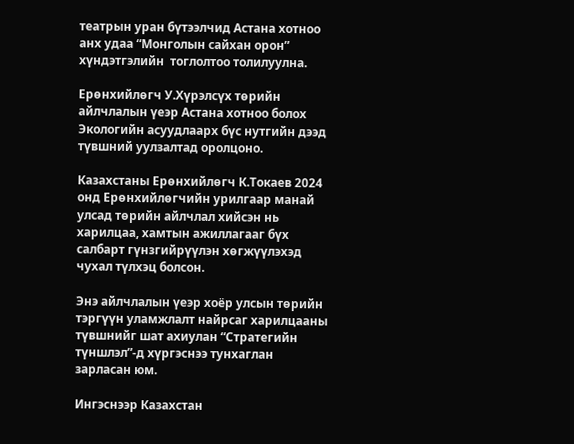театрын уран бүтээлчид Астана хотноо анх удаа “Монголын сайхан орон” хүндэтгэлийн  тоглолтоо толилуулна.

Ерөнхийлөгч У.Хүрэлсүх төрийн айлчлалын үеэр Астана хотноо болох Экологийн асуудлаарх бүс нутгийн дээд түвшний уулзалтад оролцоно.

Казахстаны Ерөнхийлөгч К.Токаев 2024 онд Ерөнхийлөгчийн урилгаар манай улсад төрийн айлчлал хийсэн нь харилцаа, хамтын ажиллагааг бүх салбарт гүнзгийрүүлэн хөгжүүлэхэд чухал түлхэц болсон.

Энэ айлчлалын үеэр хоёр улсын төрийн тэргүүн уламжлалт найрсаг харилцааны түвшнийг шат ахиулан “Стратегийн түншлэл”-д хүргэснээ тунхаглан зарласан юм.

Ингэснээр Казахстан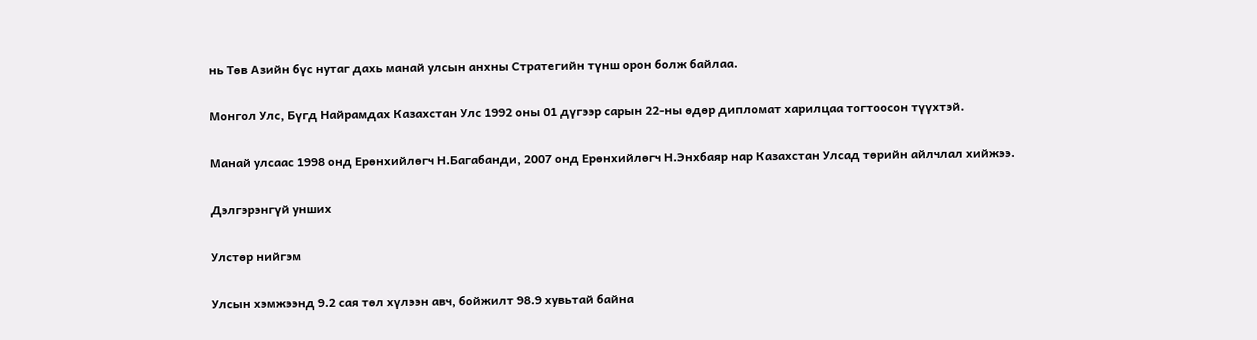нь Төв Азийн бүс нутаг дахь манай улсын анхны Стратегийн түнш орон болж байлаа.

Монгол Улс, Бүгд Найрамдах Казахстан Улс 1992 оны 01 дүгээр сарын 22-ны өдөр дипломат харилцаа тогтоосон түүхтэй.

Манай улсаас 1998 онд Ерөнхийлөгч Н.Багабанди, 2007 онд Ерөнхийлөгч Н.Энхбаяр нар Казахстан Улсад төрийн айлчлал хийжээ.

Дэлгэрэнгүй унших

Улстөр нийгэм

Улсын хэмжээнд 9.2 сая төл хүлээн авч, бойжилт 98.9 хувьтай байна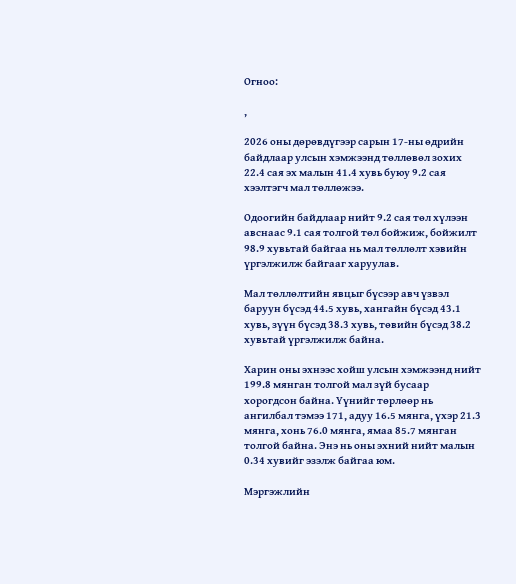Огноо:

,

2026 оны дөрөвдүгээр сарын 17-ны өдрийн байдлаар улсын хэмжээнд төллөвөл зохих 22.4 сая эх малын 41.4 хувь буюу 9.2 сая хээлтэгч мал төллөжээ.

Одоогийн байдлаар нийт 9.2 сая төл хүлээн авснаас 9.1 сая толгой төл бойжиж, бойжилт 98.9 хувьтай байгаа нь мал төллөлт хэвийн үргэлжилж байгааг харуулав.

Мал төллөлтийн явцыг бүсээр авч үзвэл баруун бүсэд 44.5 хувь, хангайн бүсэд 43.1 хувь, зүүн бүсэд 38.3 хувь, төвийн бүсэд 38.2 хувьтай үргэлжилж байна.

Харин оны эхнээс хойш улсын хэмжээнд нийт 199.8 мянган толгой мал зүй бусаар хорогдсон байна. Үүнийг төрлөөр нь ангилбал тэмээ 171, адуу 16.5 мянга, үхэр 21.3 мянга, хонь 76.0 мянга, ямаа 85.7 мянган толгой байна. Энэ нь оны эхний нийт малын 0.34 хувийг эзэлж байгаа юм.

Мэргэжлийн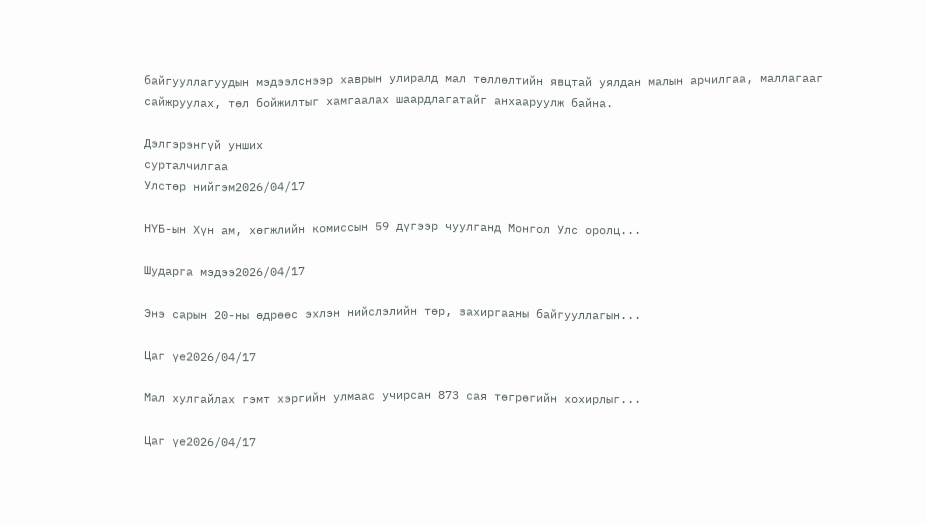байгууллагуудын мэдээлснээр хаврын улиралд мал төллөлтийн явцтай уялдан малын арчилгаа, маллагааг сайжруулах, төл бойжилтыг хамгаалах шаардлагатайг анхааруулж байна.

Дэлгэрэнгүй унших
сурталчилгаа
Улстөр нийгэм2026/04/17

НҮБ-ын Хүн ам, хөгжлийн комиссын 59 дүгээр чуулганд Монгол Улс оролц...

Шударга мэдээ2026/04/17

Энэ сарын 20-ны өдрөөс эхлэн нийслэлийн төр, захиргааны байгууллагын...

Цаг үе2026/04/17

Мал хулгайлах гэмт хэргийн улмаас учирсан 873 сая төгрөгийн хохирлыг...

Цаг үе2026/04/17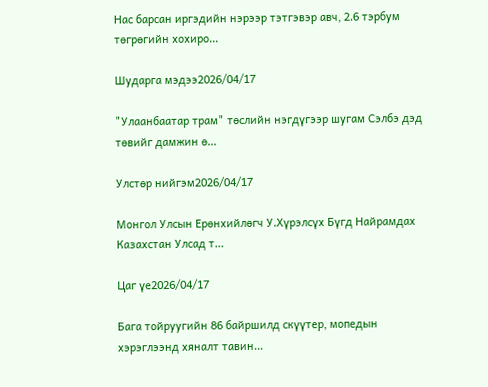Нас барсан иргэдийн нэрээр тэтгэвэр авч, 2.6 тэрбум төгрөгийн хохиро...

Шударга мэдээ2026/04/17

"Улаанбаатар трам" төслийн нэгдүгээр шугам Сэлбэ дэд төвийг дамжин ө...

Улстөр нийгэм2026/04/17

Монгол Улсын Ерөнхийлөгч У.Хүрэлсүх Бүгд Найрамдах Казахстан Улсад т...

Цаг үе2026/04/17

Бага тойруугийн 86 байршилд скүүтер, мопедын хэрэглээнд хяналт тавин...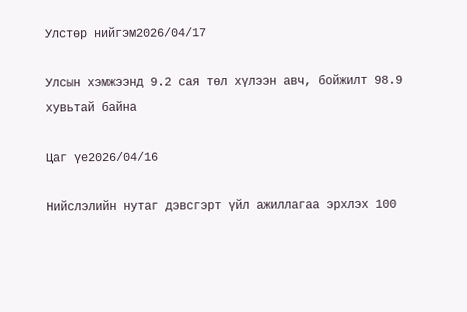Улстөр нийгэм2026/04/17

Улсын хэмжээнд 9.2 сая төл хүлээн авч, бойжилт 98.9 хувьтай байна

Цаг үе2026/04/16

Нийслэлийн нутаг дэвсгэрт үйл ажиллагаа эрхлэх 100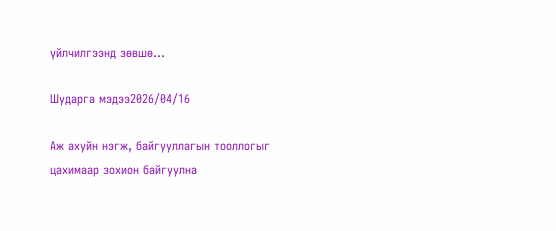үйлчилгээнд зөвшө...

Шударга мэдээ2026/04/16

Аж ахуйн нэгж, байгууллагын тооллогыг цахимаар зохион байгуулна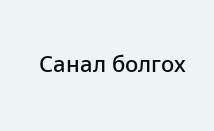Санал болгох